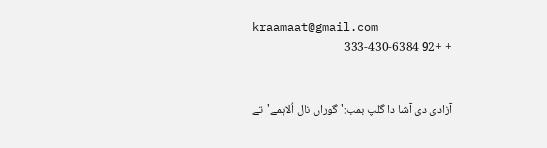kraamaat@gmail.com
+ +92 333-430-6384


آزادی دی آشا دا گلپ بمب:'گوراں نال اُلاہمے'تے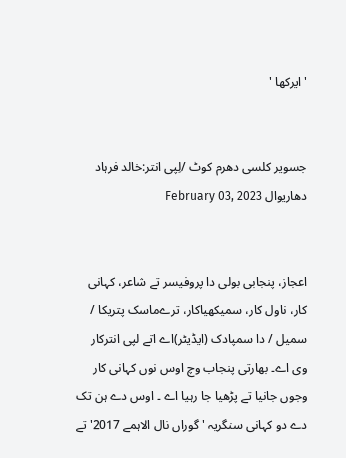'ایرکھا '


جسویر کلسی دھرم کوٹ /لِپی انتر:خالد فرہاد دھاریوال February 03, 2023


اعجاز، پنجابی بولی دا پروفیسر تے شاعر، کہانی کار، ناول کار، سمیکھیاکار، ترےماسک پتریکا / سمیل / دا سمپادک (ایڈیٹر)اے اتے لپی انترکار وی اے۔ بھارتی پنجاب وچ اوس نوں کہانی کار وجوں جانیا تے پڑھیا جا رہیا اے ۔ اوس دے ہن تک دے دو کہانی سنگریہ 'گوراں نال الاہمے 2017' تے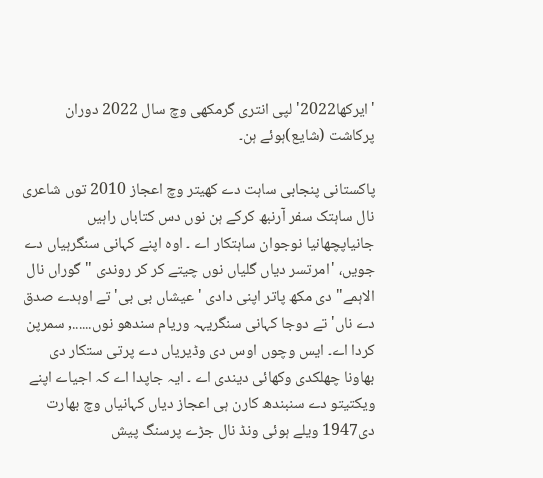'ایرکھا2022' لپی انتری گرمکھی وچ سال 2022 دوران پرکاشت (شایع)ہوئے ہن۔

پاکستانی پنجابی ساہت دے کھیتر وچ اعجاز 2010 توں شاعری نال ساہتک سفر آرنبھ کرکے ہن نوں دس کتاباں راہیں جانیاپچھانیا نوجوان ساہتکار اے ۔ اوہ اپنے کہانی سنگرہیاں دے جویں، 'امرتسر دیاں گلیاں نوں چیتے کر کر روندی "گوراں نال الاہمے" دی مکھ پاتر اپنی دادی 'عیشاں بی بی' تے اوہدے صدق دے ناں' تے دوجا کہانی سنگریہہ وریام سندھو نوں......, سمرپن کردا اے۔ ایس وچوں اوس دی وڈیریاں دے پرتی ستکار دی بھاونا چھلکدی وکھائی دیندی اے ۔ ایہ جاپدا اے کہ اجیاے اپنے ویکتیتو دے سنبندھ کارن ہی اعجاز دیاں کہانیاں وچ بھارت دی1947 ویلے ہوئی ونڈ نال جڑے پرسنگ پیش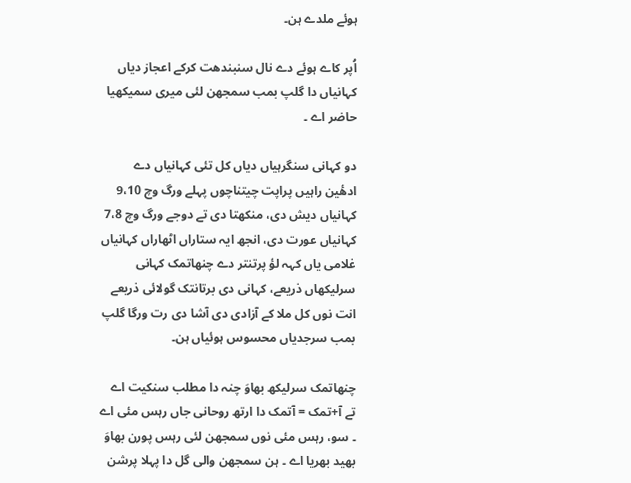ہوئے ملدے ہن۔

اُپر کاے ہوئے دے نال سنبندھت کرکے اعجاز دیاں کہانیاں دا گلپ بمب سمجھن لئی میری سمیکھیا حاضر اے ۔

دو کہانی سنگرہیاں دیاں کل تئی کہانیاں دے ادھٔین راہیں پراپت چیتناچوں پہلے ورگ وچ 9،10 کہانیاں دیش دی، منکھتا دی تے دوجے ورگ وچ 7،8 کہانیاں عورت دی، انجھ ایہ ستاراں اٹھاراں کہانیاں غلامی یاں کہہ لؤ پرتنتر دے چنھاتمک کہانی سرلیکھاں ذریعے، کہانی دی برتانتک گولائی ذریعے انت نوں کل ملا کے آزادی دی آشا دی رت ورگا گلپ بمب سرجدیاں محسوس ہوئیاں ہن۔

چنھاتمک سرلیکھ بھاوَ چنہ دا مطلب سنکیت اے تے آ+تمک = آتمک دا ارتھ روحانی جاں رہس مئی اے ۔ سو، رہس مئی نوں سمجھن لئی رہس پورن بھاوَ بھید بھریا اے ۔ ہن سمجھن والی گل دا پہلا پرشن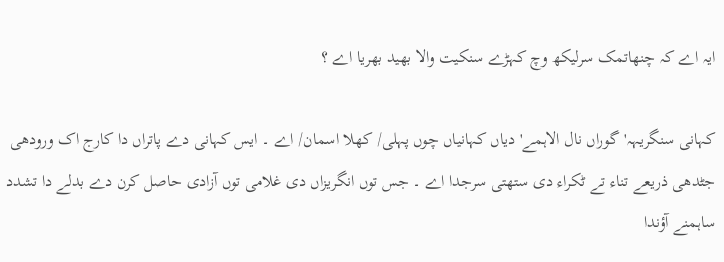ایہ اے کہ چنھاتمک سرلیکھ وچ کہڑے سنکیت والا بھید بھریا اے ؟

کہانی سنگریہہ'گوراں نال الاہمے'دیاں کہانیاں چوں پہلی/ کھلا اسمان/ اے ۔ ایس کہانی دے پاتراں دا کارج اک ورودھی جٹدھی ذریعے تناء تے ٹکراء دی ستھتی سرجدا اے ۔ جس توں انگریزاں دی غلامی توں آزادی حاصل کرن دے بدلے دا تشدد ساہمنے آؤندا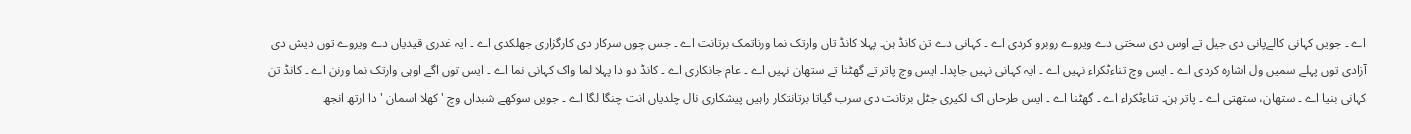اے ۔ جویں کہانی کالےپانی دی جیل تے اوس دی سختی دے ویروے روبرو کردی اے ۔ کہانی دے تن کانڈ ہن۔ پہلا کانڈ تاں وارتک نما ورناتمک برتانت اے ۔ جس چوں سرکار دی کارگزاری جھلکدی اے ۔ ایہ غدری قیدیاں دے ویروے توں دیش دی آزادی توں پہلے سمیں ول اشارہ کردی اے ۔ ایس وچ تناءٹکراء نہیں اے ۔ ایہ کہانی نہیں جاپدا۔ ایس وچ پاتر تے گھٹنا تے ستھان نہیں اے ۔ عام جانکاری اے ۔ کانڈ دو دا پہلا لما واک کہانی نما اے ۔ ایس توں اگے اوہی وارتک نما ورنن اے ۔ کانڈ تن کہانی بنیا اے ۔ ستھان، ستھتی اے ۔ پاتر ہن۔ تناءٹکراء اے ۔ گھٹنا اے ۔ ایس طرحاں اک لکیری جٹل برتانت دی سرب گیاتا برتانتکار راہیں پیشکاری نال چلدیاں انت چنگا لگا اے ۔ جویں سوکھے شبداں وچ 'کھلا اسمان ' دا ارتھ انجھ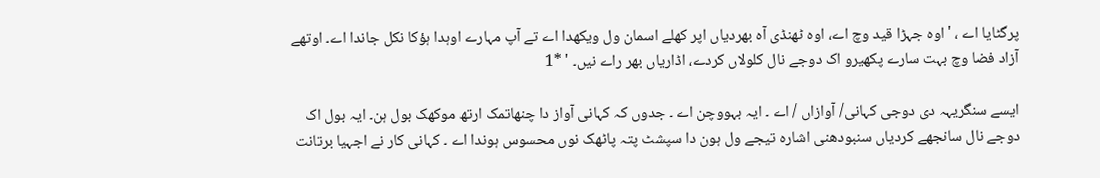پرگٹایا اے ، 'اوہ جہڑا قید وچ اے، اوہ ٹھنڈی آہ بھردیاں اپر کھلے اسمان ول ویکھدا اے تے آپ مہارے اوہدا ہؤکا نکل جاندا اے۔ اوتھے آزاد فضا وچ بہت سارے پکھیرو اک دوجے نال کلولاں کردے، اڈاریاں بھر راے نیں۔ ' *1

ایسے سنگریہہ دی دوجی کہانی/ آوازاں / اے ۔ ایہ بہووچن اے ۔ جدوں کہ کہانی آواز دا چنھاتمک ارتھ موکھک بول ہن۔ ایہ بول اک دوجے نال سانجھے کردیاں سنبودھنی اشارہ تیجے ول ہون دا سپشٹ پتہ پاٹھک نوں محسوس ہوندا اے ۔ کہانی کار نے اجہیا برتانت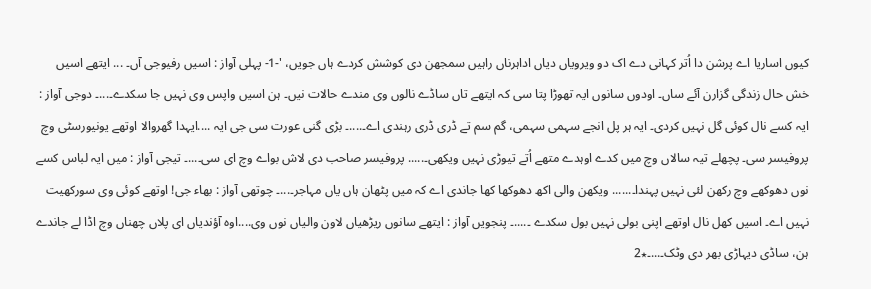کیوں اساریا اے پرشن دا اُتر کہانی دے اک دو ویرویاں دیاں اداہرناں راہیں سمجھن دی کوشش کردے ہاں جویں، '-1- پہلی آواز : اسیں رفیوجی آں۔ ... ایتھے اسیں خش حال زندگی گزارن آئے ساں۔ اودوں سانوں ایہ تھوڑا پتا سی کہ ایتھے تاں ساڈے نالوں وی مندے حالات نیں۔ ہن اسیں واپس وی نہیں جا سکدے۔...۔ دوجی آواز : ایہ کسے نال کوئی گل نہیں کردی۔ ایہ ہر پل انجے سہمی سہمی، گم سم تے ڈری ڈری رہندی اے۔....۔ بڑی گنی عورت سی جی ایہ ....ایہدا گھروالا اوتھے یونیورسٹی وچ پروفیسر سی۔ پچھلے تیہ سالاں وچ میں کدے اوہدے متھے اُتے تیوڑی نہیں ویکھی۔..... پروفیسر صاحب دی لاش بواے وچ ای سی۔...۔ تیجی آواز : میں ایہ لباس کسے نوں دھوکھے وچ رکھن لئی نہیں پہندا۔...... ویکھن والی اکھ دھوکھا کھا جاندی اے کہ میں پٹھان ہاں یاں مہاجر۔...۔ چوتھی آواز : بھاء جی! اوتھے کوئی وی سورکھیت نہیں اے۔ اسیں کھل نال اوتھے اپنی بولی نہیں بول سکدے ۔....۔ پنجویں آواز : ایتھے سانوں ریڑھیاں لاون والیاں نوں وی....اوہ آؤندیاں ای پلاں چھناں وچ اڈا لے جاندے ہن، ساڈی دیہاڑی بھر دی وٹک۔...۔٭2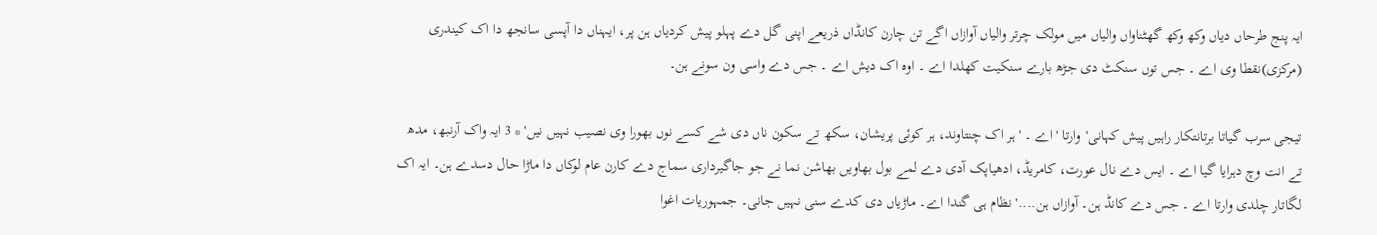ایہ پنج طرحاں دیاں وکھ وکھ گھٹناواں والیاں میں مولک چرتر والیاں آوازاں اگے تن چارن کانڈاں ذریعے اپنی گل دے پہلو پیش کردیاں ہن پر، ایہناں دا آپسی سانجھ دا اک کیندری (مرکزی)نقطا وی اے ۔ جس توں سنکٹ دی جڑھ بارے سنکیت کھلدا اے ۔ اوہ اک دیش اے ۔ جس دے واسی ون سونے ہن۔

تیجی سرب گیاتا برتانتکار راہیں پیش کہانی'وارتا 'اے ۔ 'ہر اک چنتاوند، ہر کوئی پریشان، سکھ تے سکون ناں دی شے کسے نوں بھورا وی نصیب نہیں نیں' * 3 ایہ واک آرنبھ، مدھ تے انت وچ دہرایا گیا اے ۔ ایس دے نال عورت، کامریڈ، ادھیاپک آدی دے لمے بول بھاویں بھاشن نما نے جو جاگیرداری سماج دے کارن عام لوکاں دا ماڑا حال دسدے ہن۔ ایہ اک لگاتار چلدی وارتا اے ۔ جس دے کانڈ ہن۔ آوازاں ہن....' نظام ہی گندا اے۔ ماڑیاں دی کدے سنی نہیں جانی۔ جمہوریات اغوا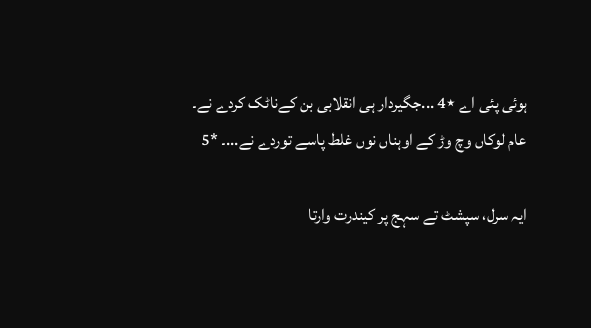ہوئی پئی اے ٭4 ...جگیردار ہی انقلابی بن کےناٹک کردے نے۔ عام لوکاں وچ وڑ کے اوہناں نوں غلط پاسے توردے نے...۔ *5

ایہ سرل، سپشٹ تے سہج پر کیندرت وارتا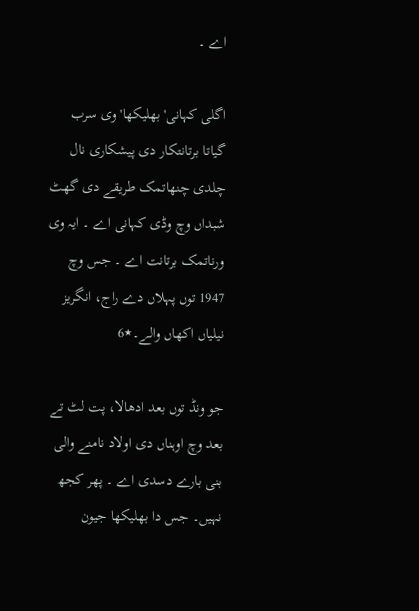اے ۔

اگلی کہانی'بھلیکھا'وی سرب گیاتا برتانتکار دی پیشکاری نال چلدی چنھاتمک طریقے دی گھٹ شبداں وچ وڈی کہانی اے ۔ ایہ وی ورناتمک برتانت اے ۔ جس وچ 1947 توں پہلاں دے راج، انگریز نیلیاں اکھاں والے۔٭6

جو ونڈ توں بعد ادھالا، پت لٹ تے بعد وچ اوہناں دی اولاد نامنے والی بنی بارے دسدی اے ۔ پھر کجھ نہیں۔ جس دا بھلیکھا جیون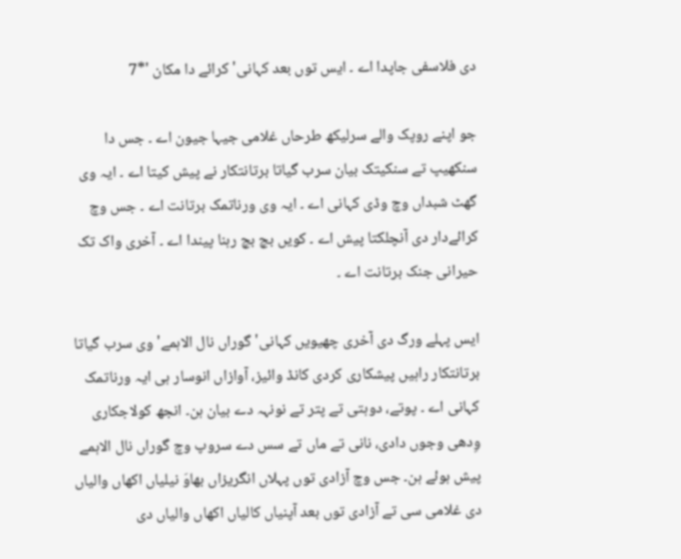دی فلاسفی جاپدا اے ۔ ایس توں بعد کہانی'کرائے دا مکان '*7

جو اپنے روپک والے سرلیکھ طرحاں غلامی جیہا جیون اے ۔ جس دا سنکھیپ تے سنکیتک بیان سرب گیاتا برتانتکار نے پیش کیتا اے ۔ ایہ وی گھٹ شبداں وچ وڈی کہانی اے ۔ ایہ وی ورناتمک برتانت اے ۔ جس وچ کرائےدار دی آنچلکتا پیش اے ۔ کویں بچ بچ رہنا پیندا اے ۔ آخری واک تک حیرانی جنک برتانت اے ۔

ایس پہلے ورگ دی آخری چھیویں کہانی'گوراں نال الاہمے'وی سرب گیاتا برتانتکار راہیں پیشکاری کردی کانڈ وائیز، آوازاں انوسار ہی ایہ ورناتمک کہانی اے ۔ پوتے، دوہتی تے پتر تے نونہہ دے بیان ہن۔ انجھ کولاجکاری وِدھی وجوں دادی، نانی تے ماں تے سس دے سروپ وچ گوراں نال الاہمے پیش ہوئے ہن۔ جس وچ آزادی توں پہلاں انگریزاں بھاوَ نیلیاں اکھاں والیاں دی غلامی سی تے آزادی توں بعد آپنیاں کالیاں اکھاں والیاں دی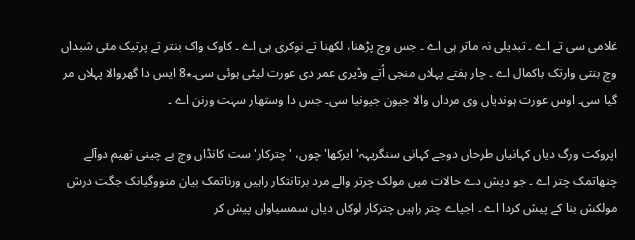غلامی سی تے اے ۔ تبدیلی نہ ماتر ہی اے ۔ جس وچ پڑھنا، لکھنا تے نوکری ہی اے ۔ کاوک واک بنتر تے پرتیک مئی شبداں وچ بنتی وارتک باکمال اے ۔ چار ہفتے پہلاں منجی اُتے وڈیری عمر دی عورت لیٹی ہوئی سی۔٭8 ایس دا گھروالا پہلاں مر گیا سی۔ اوس عورت ہوندیاں وی مرداں والا جیون جیونیا سی۔ جس دا وستھار سہت ورنن اے ۔

اپروکت ورگ دیاں کہانیاں طرحاں دوجے کہانی سنگریہہ'ایرکھا'چوں، 'چترکار'ست کانڈاں وچ بے چینی تھیم دوآلے چنھاتمک چتر اے ۔ جو دیش دے حالات میں مولک چرتر والے مرد برتانتکار راہیں ورناتمک بیان منووگیانک جگت درش مولکش بنا کے پیش کردا اے ۔ اجیاے چتر راہیں چترکار لوکاں دیاں سمسیاواں پیش کر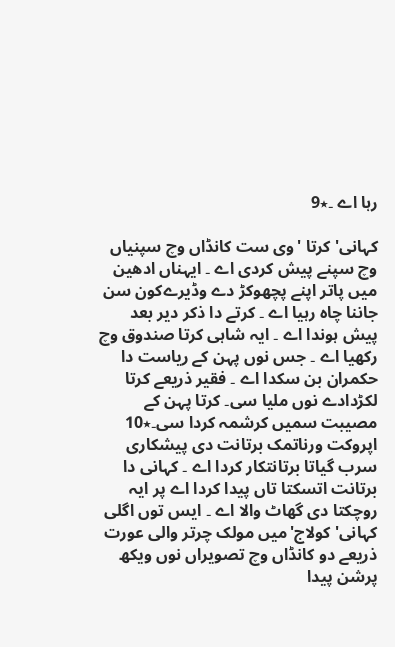رہا اے ۔٭9

کہانی'کرتا 'وی ست کانڈاں وچ سپنیاں وچ سپنے پیش کردی اے ۔ ایہناں ادھین میں پاتر اپنے پچھوکڑ دے وڈیرےکون سن جاننا چاہ رہیا اے ۔ کرتے دا ذکر دیر بعد پیش ہوندا اے ۔ ایہ شاہی کرتا صندوق وچ رکھیا اے ۔ جس نوں پہن کے ریاست دا حکمران بن سکدا اے ۔ فقیر ذریعے کرتا لکڑدادے نوں ملیا سی۔ کرتا پہن کے مصیبت سمیں کرشمہ کردا سی۔٭10 اپروکت ورناتمک برتانت دی پیشکاری سرب گیاتا برتانتکار کردا اے ۔ کہانی دا برتانت اتسکتا تاں پیدا کردا اے پر ایہ روچکتا دی گھاٹ والا اے ۔ ایس توں اگلی کہانی'کولاج'میں مولک چرتر والی عورت ذریعے دو کانڈاں وچ تصویراں نوں ویکھ پرشن پیدا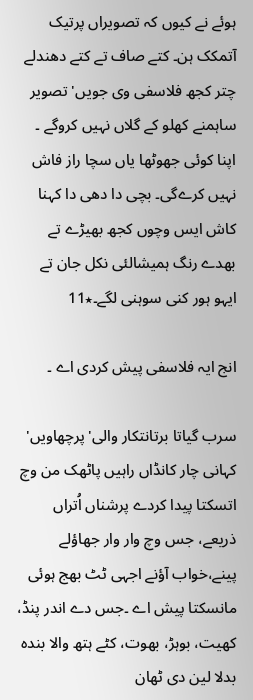ہوئے نے کیوں کہ تصویراں پرتیک آتمکک ہن۔ کتے صاف تے کتے دھندلے چتر کجھ فلاسفی وی جویں'تصویر ساہمنے کھلو کے گلاں نہیں کروگے ۔ اپنا کوئی جھوٹھا یاں سچا راز فاش نہیں کرےگی۔ بچی دا دھی دا کہنا کاش ایس وچوں کجھ بھیڑے تے بھدے رنگ ہمیشالئی نکل جان تے ایہو ہور کنی سوہنی لگے۔٭11

انج ایہ فلاسفی پیش کردی اے ۔

سرب گیاتا برتانتکار والی'پرچھاویں' کہانی چار کانڈاں راہیں پاٹھک من وچ اتسکتا پیدا کردے پرشناں اُتراں ذریعے، جس وچ وار وار جھاؤلے پینے،خواب آؤنے اجہی ٹٹ بھج ہوئی مانسکتا پیش اے ۔جس دے اندر پنڈ، کھیت، بوہڑ، بھوت، کٹے ہتھ والا بندہ بدلا لین دی ٹھان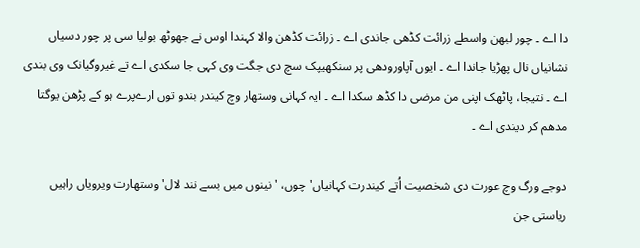دا اے ۔ چور لبھن واسطے زرائت کڈھی جاندی اے ۔ زرائت کڈھن والا کہندا اوس نے جھوٹھ بولیا سی پر چور دسیاں نشانیاں نال پھڑیا جاندا اے ۔ ایوں آپاورودھی پر سنکھیپک سچ دی جگت وی کہی جا سکدی اے تے غیروگیانک وی بندی اے ۔ نتیجا، پاٹھک اپنی من مرضی دا کڈھ سکدا اے ۔ ایہ کہانی وستھار وچ کیندر بندو توں ارےپرے ہو کے پڑھن یوگتا مدھم کر دیندی اے ۔

دوجے ورگ وچ عورت دی شخصیت اُتے کیندرت کہانیاں'چوں، 'نینوں میں بسے نند لال'وستھارت ویرویاں راہیں ریاستی جن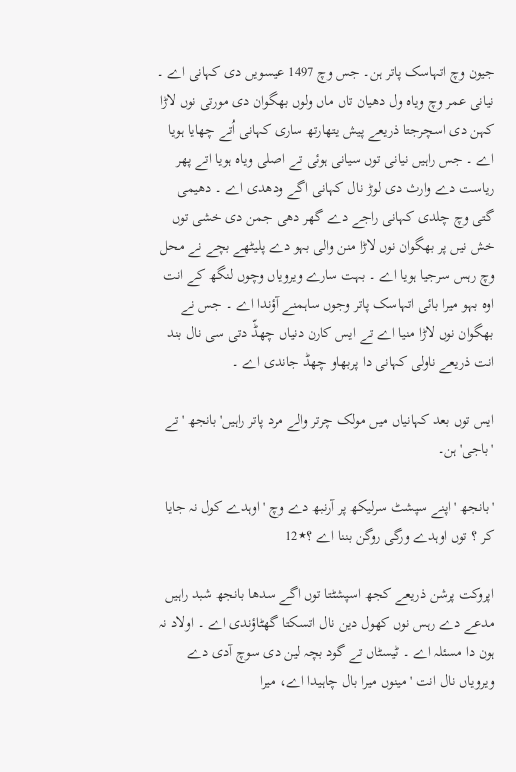جیون وچ اتہاسک پاتر ہن۔ جس وچ 1497 عیسویں دی کہانی اے ۔ نیانی عمر وچ ویاہ ول دھیان تاں ماں ولوں بھگوان دی مورتی نوں لاڑا کہن دی اسچرجتا ذریعے پیش یتھارتھ ساری کہانی اُتے چھایا ہویا اے ۔ جس راہیں نیانی توں سیانی ہوئی تے اصلی ویاہ ہویا اتے پھر ریاست دے وارث دی لوڑ نال کہانی اگے ودھدی اے ۔ دھیمی گتی وچ چلدی کہانی راجے دے گھر دھی جمن دی خشی توں خش نیں پر بھگوان نوں لاڑا منن والی بہو دے پلیٹھے بچے نے محل وچ رہس سرجیا ہویا اے ۔ بہت سارے ویرویاں وچوں لنگھ کے انت اوہ بہو میرا بائی اتہاسک پاتر وجوں ساہمنے آؤندا اے ۔ جس نے بھگوان نوں لاڑا منیا اے تے ایس کارن دنیاں چھڈّ دتی سی نال بند انت ذریعے ناولی کہانی دا پربھاو چھڈ جاندی اے ۔

ایس توں بعد کہانیاں میں مولک چرتر والے مرد پاتر راہیں'بانجھ 'تے 'باجی'ہن۔

'بانجھ 'اپنے سپشٹ سرلیکھ پر آرنبھ دے وچ 'اوہدے کول نہ جایا کر ؟ توں اوہدے ورگی روگن بننا اے ؟٭12

اپروکت پرشن ذریعے کجھ اسپشٹتا توں اگے سدھا بانجھ شبد راہیں مدعے دے رہس نوں کھول دین نال اتسکتا گھٹاؤندی اے ۔ اولاد نہ ہون دا مسئلہ اے ۔ ٹیسٹاں تے گود بچہ لین دی سوچ آدی دے ویرویاں نال انت 'مینوں میرا بال چاہیدا اے، میرا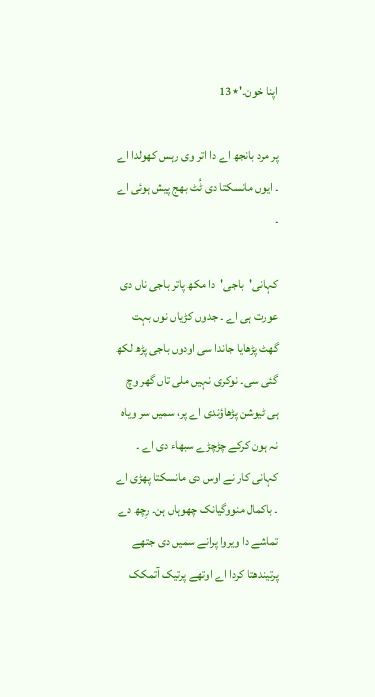اپنا خون۔'٭13

پر مرد بانجھ اے دا اتر وی رہس کھولدا اے ۔ ایوں مانسکتا دی ٹُٹ بھج پیش ہوئی اے ۔

کہانی'باجی'دا مکھ پاتر باجی ناں دی عورت ہی اے ۔ جدوں کڑیاں نوں بہت گھٹ پڑھایا جاندا سی اودوں باجی پڑھ لکھ گئی سی۔ نوکری نہیں ملی تاں گھر وچ ہی ٹیوشن پڑھاؤندی اے پر، سمیں سر ویاہ نہ ہون کرکے چڑچڑے سبھاء دی اے ۔ کہانی کار نے اوس دی مانسکتا پھڑی اے ۔ باکمال منووگیانک چھوہاں ہن۔ رِچھ دے تماشے دا ویروا پرانے سمیں دی جتھے پرتیندھتا کردا اے اوتھے پرتیک آتمکک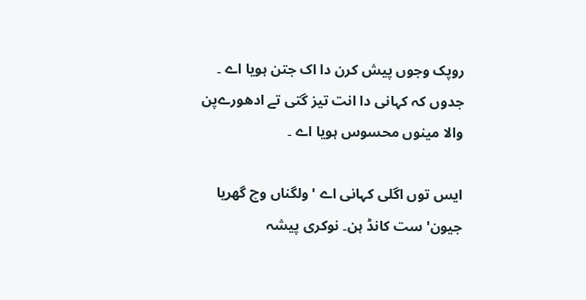روپک وجوں پیش کرن دا اک جتن ہویا اے ۔ جدوں کہ کہانی دا انت تیز گتی تے ادھورےپن والا مینوں محسوس ہویا اے ۔

ایس توں اگلی کہانی اے 'ولگناں وچ گھریا جیون'ست کانڈ ہن۔ نوکری پیشہ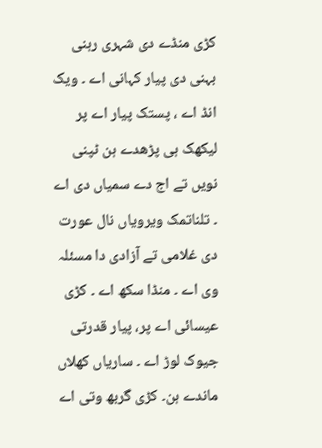کڑی منڈے دی شہری رہنی بہنی دی پیار کہانی اے ۔ ویک انڈ اے ، پستک پیار اے پر لیکھک ہی پڑھدے ہن ٹپنی نویں تے اج دے سمیاں دی اے ۔ تلناتمک ویرویاں نال عورت دی غلامی تے آزادی دا مسئلہ وی اے ۔ منڈا سکھ اے ۔ کڑی عیسائی اے پر، پیار قدرتی جیوک لوڑ اے ۔ ساریاں کھلاں ماندے ہن۔ کڑی گربھ وتی اے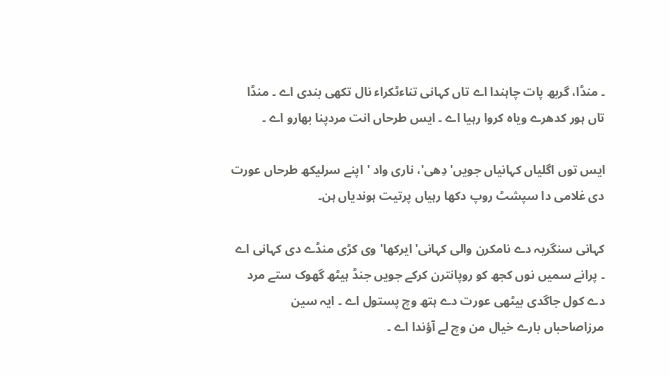۔ منڈا، گربھ پات چاہندا اے تاں کہانی تناءٹکراء نال تکھی بندی اے ۔ منڈا تاں ہور کدھرے ویاہ کروا رہیا اے ۔ ایس طرحاں انت مردپنا بھارو اے ۔

ایس توں اگلیاں کہانیاں جویں'دِھی'، ناری واد 'اپنے سرلیکھ طرحاں عورت دی غلامی دا سپشٹ روپ دکھا رہیاں پرتیت ہوندیاں ہن۔

کہانی سنگریہ دے نامکرن والی کہانی'ایرکھا'وی کڑی منڈے دی کہانی اے ۔ پرانے سمیں نوں کجھ کو روپانترن کرکے جویں جنڈ ہیٹھ گھوک ستے مرد دے کول جاگدی بیٹھی عورت دے ہتھ وچ پستول اے ۔ ایہ سین مرزاصاحباں بارے خیال من وچ لے آؤندا اے ۔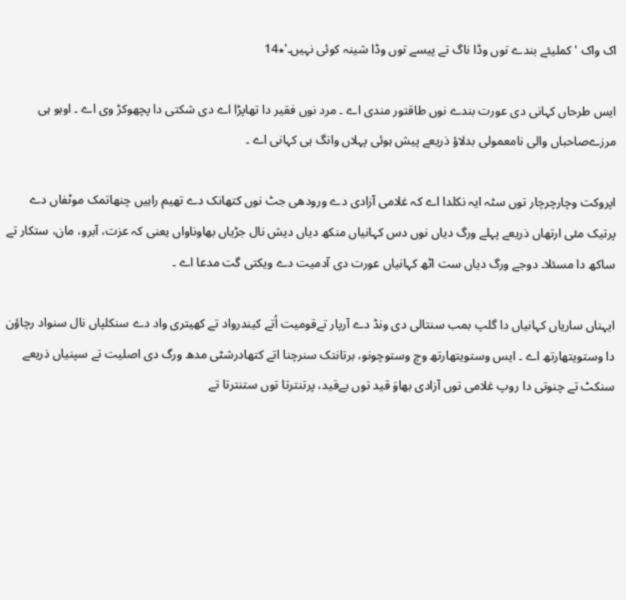اک واک 'کملیئے بندے توں وڈا ناگ تے پیسے توں وڈا شینہ کوئی نہیں۔'٭14

ایس طرحاں کہانی دی عورت بندے نوں طاقتور مندی اے ۔ مرد نوں فقیر دا تھاپڑا اے دی شکتی دا پچھوکڑ وی اے ۔ اوہو ہی مرزےصاحباں والی نامعمولی بدلاؤ ذریعے پیش ہوئی پہلاں وانگ ہی کہانی اے ۔

اپروکت وچارچرچار توں سٹہ ایہ نکلدا اے کہ غلامی آزادی دے ورودھی جٹ نوں کتھانک دے تھیم راہیں چنھاتمک موٹفاں دے پرتیک مئی ارتھاں ذریعے پہلے ورگ دیاں نوں دس کہانیاں منکھ دیاں دیش نال جڑیاں بھاوناواں یعنی کہ عزت، آبرو، مان، ستکار تے ساکھ دا مسئلا۔ دوجے ورگ دیاں ست اٹھ کہانیاں عورت دی آدمیت دے ویکتی گت مدعا اے ۔

ایہناں ساریاں کہانیاں دا گلپ بمب سنتالی دی ونڈ دے آرپار تےقومیت اُتے کیندرواد تے کھیتری واد دے سنکلپاں نال سنواد رچاؤن دا وستویتھارتھ اے ۔ ایس وستویتھارتھ وچ وستوچونو، برتانتک سنرچنا اتے کتھادرشٹی مدھ ورگ دی اصلیت تے سپنیاں ذریعے سنکٹ تے چنوتی دا روپ غلامی توں آزادی بھاوَ قید توں بےقید، پرتنترتا توں ستنترتا تے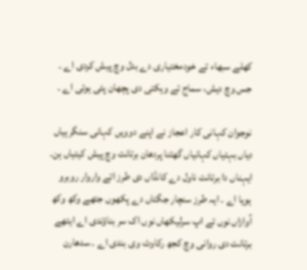کھلے سبھاء تے خودمختیاری دے بدل وچ پیش کردی اے ۔ جس وچ دیش، سماج تے ویکتی دی پچھان پئی ہوئی اے ۔

نوجوان کہانی کار اعجاز نے اپنے دوویں کہانی سنگرہیاں دیاں بہتیاں کہانیاں گھٹنا پردھان برتانت وچ پیش کیتیاں ہن۔ ایہناں دا برتانت ناول دے کانڈاں دی طرز اتے واروار روبرو ہویا اے ۔ ایہ طرز سنچار جگتاں دے پکھوں جتھے وکھ وکھ آوازاں نوں تے اپ سرلیکھاں نوں اک سر بناؤندی اے ایتھے برتانت دی روانی وچ کجھ رکاوٹ وی بندی اے ۔ سدھارن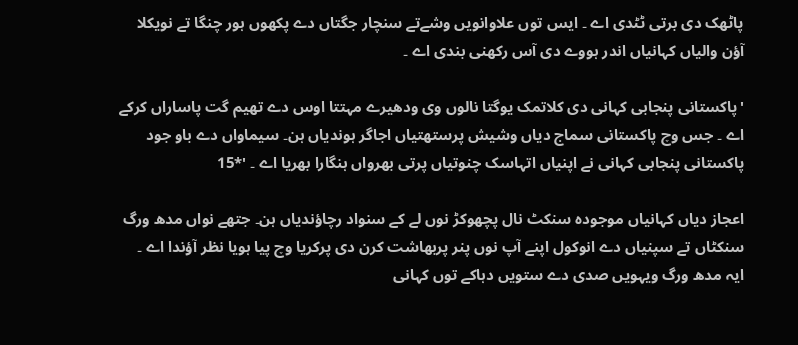پاٹھک دی برتی ٹٹدی اے ۔ ایس توں علاوانویں وشےتے سنچار جگتاں دے پکھوں ہور چنگا تے نویکلا آؤن والیاں کہانیاں اندر ہووے دی آس رکھنی بندی اے ۔

'پاکستانی پنجابی کہانی دی کلاتمک یوگتا نالوں وی ودھیرے مہتتا اوس دے تھیم گت پاساراں کرکے اے ۔ جس وچ پاکستانی سماج دیاں وشیش پرستھتیاں اجاگر ہوندیاں ہن۔ سیماواں دے باو جود پاکستانی پنجابی کہانی نے اپنیاں اتہاسک چنوتیاں پرتی بھرواں ہنگارا بھریا اے ۔ '*15

اعجاز دیاں کہانیاں موجودہ سنکٹ نال پچھوکڑ نوں لے کے سنواد رچاؤندیاں ہن۔ جتھے نواں مدھ ورگ سنکٹاں تے سپنیاں دے انوکول اپنے آپ نوں پنر پربھاشت کرن دی پرکریا وچ پیا ہویا نظر آؤندا اے ۔ ایہ مدھ ورگ ویہویں صدی دے ستویں دہاکے توں کہانی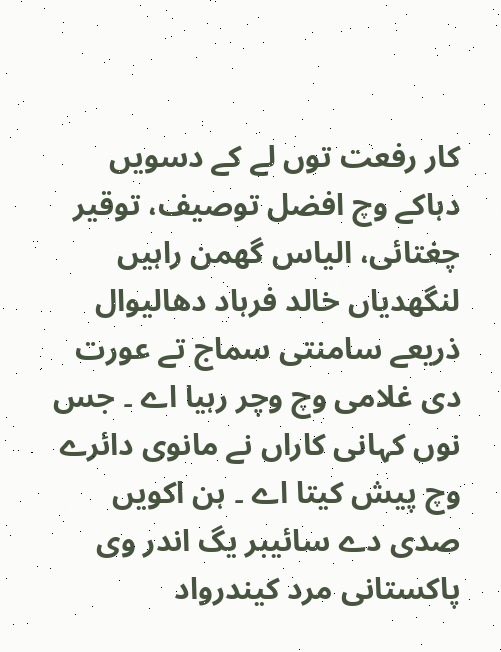کار رفعت توں لے کے دسویں دہاکے وچ افضل توصیف، توقیر چغتائی، الیاس گھمن راہیں لنگھدیاں خالد فرہاد دھالیوال ذریعے سامنتی سماج تے عورت دی غلامی وچ وچر رہیا اے ۔ جس نوں کہانی کاراں نے مانوی دائرے وچ پیش کیتا اے ۔ ہن اکویں صدی دے سائیبر یگ اندر وی پاکستانی مرد کیندرواد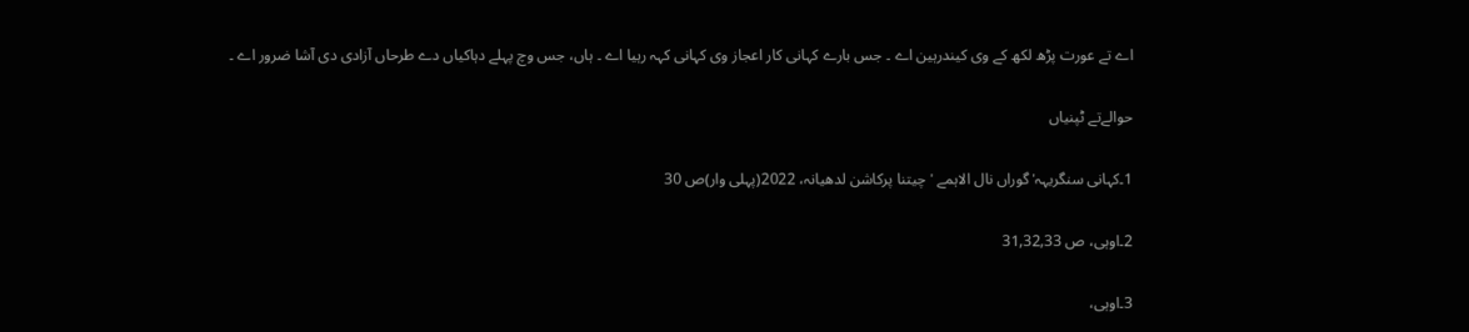اے تے عورت پڑھ لکھ کے وی کیندرہین اے ۔ جس بارے کہانی کار اعجاز وی کہانی کہہ رہیا اے ۔ ہاں، جس وچ پہلے دہاکیاں دے طرحاں آزادی دی آشا ضرور اے ۔

حوالےتے ٹپنیاں

1۔کہانی سنگریہہ'گوراں نال الاہمے 'چیتنا پرکاشن لدھیانہ، 2022(پہلی وار)ص 30

2۔اوہی، ص 31,32,33

3۔اوہی،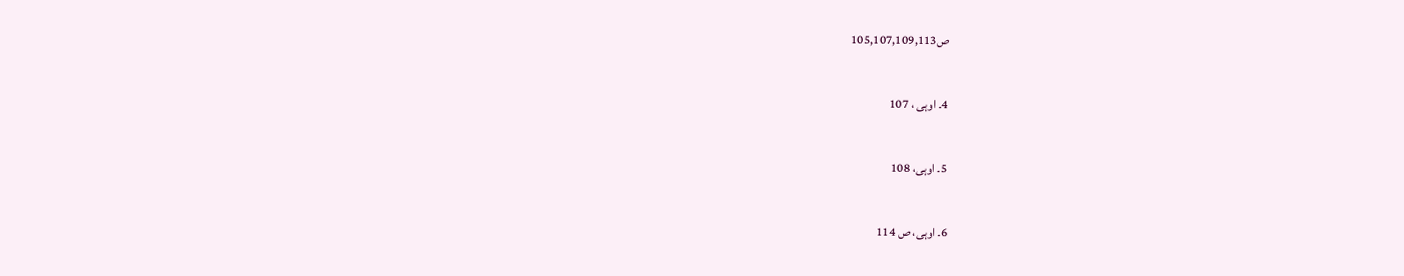ص105,107,109,113

4۔ اوہی ، 107

5۔ اوہی، 108

6۔ اوہی، ص 114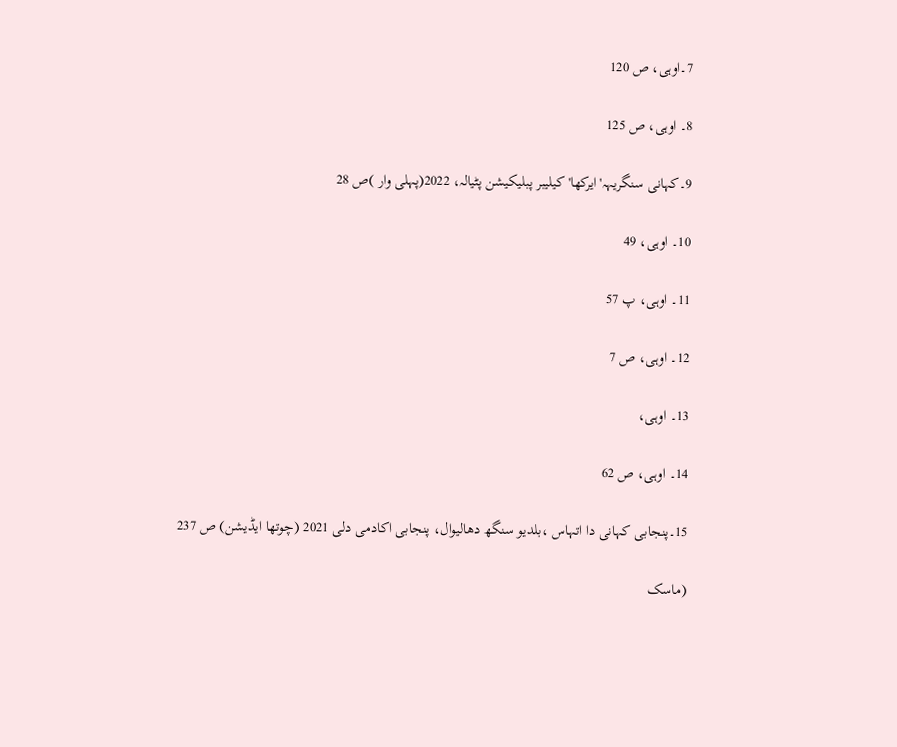7۔اوہی، ص 120

8۔ اوہی، ص 125

9۔کہانی سنگریہہ'ایرکھا' کیلیبر پبلیکیشن پٹیالہ، 2022(پہلی وار )ص 28

10۔ اوہی، 49

11۔ اوہی، پ 57

12۔ اوہی، ص 7

13۔ اوہی،

14۔ اوہی، ص 62

15۔پنجابی کہانی دا اتہاس ،بلدیو سنگھ دھالیوال، پنجابی اکادمی دلی 2021 (چوتھا ایڈیشن) ص 237

(ماسک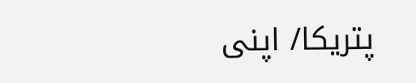پتریکا/ اپنی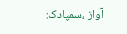آواز ،سمپادک: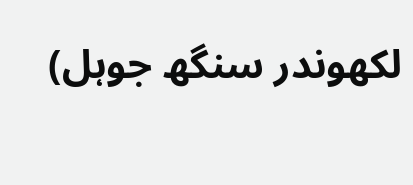لکھوندر سنگھ جوہل)